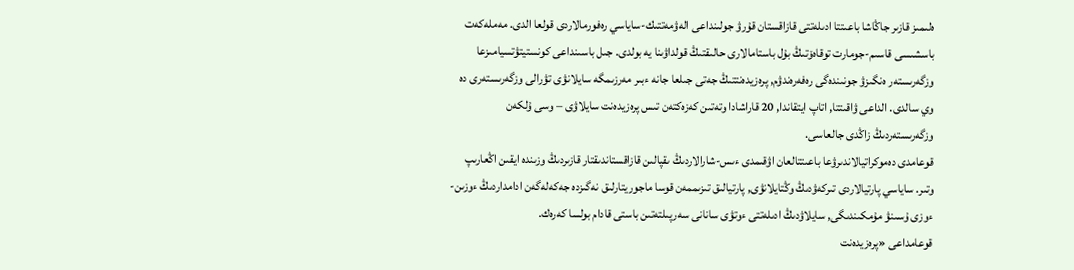ەلىمىز قازىر جاڭاشا باعىتتا ادىلەتتى قازاقستان قۇرۋ جولىنداعى الەۋمەتتىك-ساياسي رەفورمالاردى قولعا الدى. مەملەكەت باسشىسى قاسىم-جومارت توقاەۆتىڭ بۇل باستامالارى حالىقتىڭ قولداۋىنا يە بولدى. جىل باسىنداعى كونستيتۋتسيامىزعا وزگەرىستەر ەنگىزۋ جونىندەگى رەفەرەندۋم, پرەزيدەنتتىڭ جەتى جىلعا جانە ءبىر مەرزىمگە سايلانۋى تۋرالى وزگەرىستەرى دە وي سالدى. الداعى ۋاقىتتا, اتاپ ايتقاندا, 20 قاراشادا وتەتىن كەزەكتەن تىس پرەزيدەنت سايلاۋى – وسى ۇلكەن وزگەرىستەردىڭ زاڭدى جالعاسى.
قوعامدى دەموكراتيالاندىرۋعا باعىتتالعان اۋقىمدى ءىس-شارالاردىڭ ىقپالىن قازاقستاندىقتار قازىردىڭ وزىندە ايقىن اڭعارىپ وتىر. ساياسي پارتيالاردى تىركەۋدىڭ وڭتايلانۋى, پارتيالىق تىزىممەن قوسا ماجوريتارلىق نەگىزدە جەكەلەگەن ادامداردىڭ ءوزىن-ءوزى ۇسىنۋ مۇمكىندىگى, سايلاۋدىڭ ادىلەتتى ءوتۋى سانانى سەرپىلتەتىن باستى قادام بولسا كەرەك.
قوعامداعى «پرەزيدەنت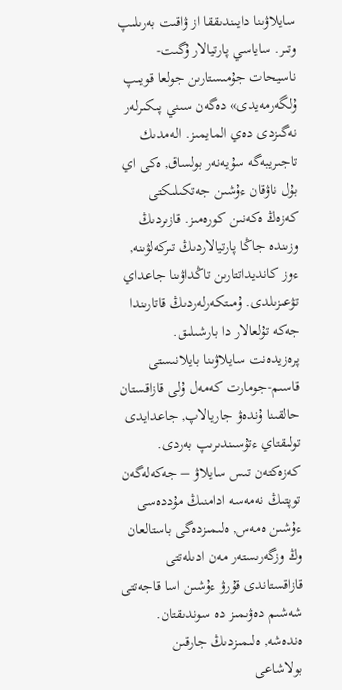سايلاۋىنا دايىندىققا از ۋاقىت بەرىلىپ وتىر. ساياسي پارتيالار ۇگىت-ناسيحات جۇمىستارىن جولعا قويىپ ۇلگەرمەيدى» دەگەن سىني پىكىرلەر نەگىزدى دەي المايمىز. الەمدىك تاجىريبەگە سۇيەنەر بولساق, ەكى اي بۇل ناۋقان ءۇشىن جەتكىلىكتى كەزەڭ ەكەنىن كورەمىز. قازىردىڭ وزىندە جاڭا پارتيالاردىڭ تىركەلۋىنە, ءوز كانديداتتارىن تاڭداۋىنا جاعداي تۋعىزىلدى. ۇمىتكەرلەردىڭ قاتارىندا جەكە تۇلعالار دا بارشىلىق.
پرەزيدەنت سايلاۋىنا بايلانىستى قاسىم-جومارت كەمەل ۇلى قازاقستان حالقىنا ۇندەۋ جاريالاپ, جاعدايدى تولىقتاي ءتۇسىندىرىپ بەردى. كەزەكتەن تىس سايلاۋ – جەكەلەگەن توپتىڭ نەمەسە ادامنىڭ مۇددەسى ءۇشىن ەمەس, ەلىمىزدەگى باستالعان وڭ وزگەرىستەر مەن ادىلەتتى قازاقستاندى قۇرۋ ءۇشىن اسا قاجەتتى شەشىم دەۋىمىز دە سوندىقتان. ەندەشە, ەلىمىزدىڭ جارقىن بولاشاعى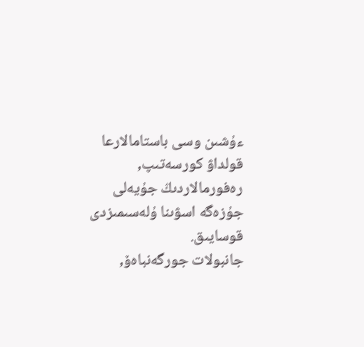ءۇشىن وسى باستامالارعا قولداۋ كورسەتىپ, رەفورمالاردىڭ جۇيەلى جۇزەگە اسۋىنا ۇلەسىمىزدى قوسايىق.
جانبولات جورگەنباەۆ,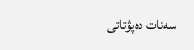سەنات دەپۋتاتى